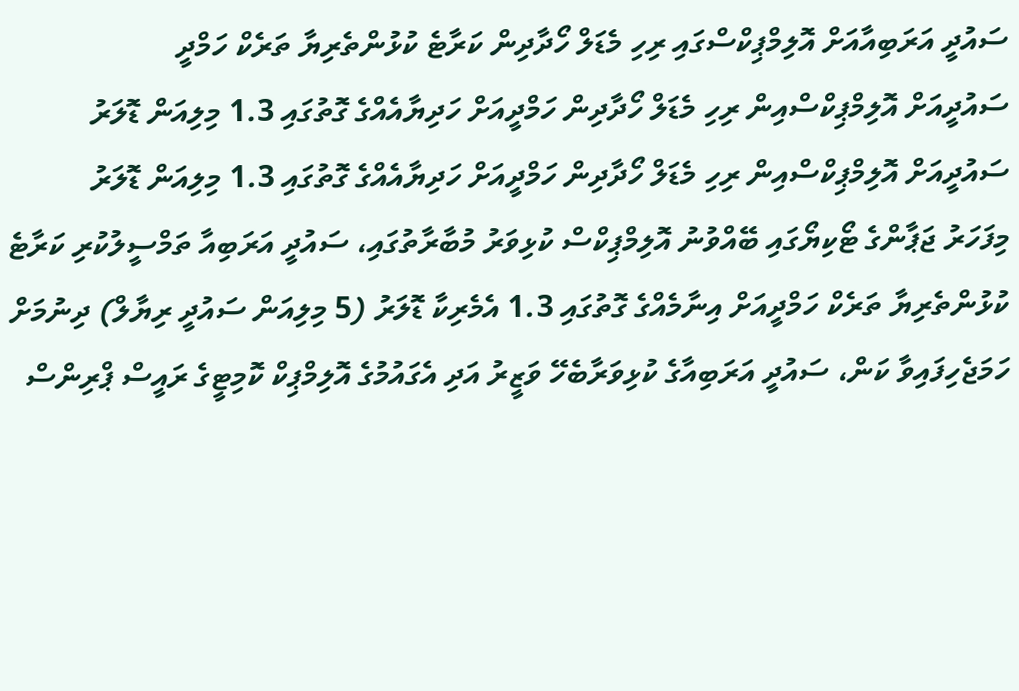ސައުދީ އަރަބިއާއަށް އޮލިމްޕިކްސްގައި ރިހި މެޑަލް ހޯދާދިން ކަރާޓެ ކުޅުންތެރިޔާ ތަރެކް ހަމްދީ
ސައުދީއަށް އޮލިމްޕިކްސްއިން ރިހި މެޑަލް ހޯދާދިން ހަމްދީއަށް ހަދިޔާއެއްގެ ގޮތުގައި 1.3 މިލިއަން ޑޮލަރު
ސައުދީއަށް އޮލިމްޕިކްސްއިން ރިހި މެޑަލް ހޯދާދިން ހަމްދީއަށް ހަދިޔާއެއްގެ ގޮތުގައި 1.3 މިލިއަން ޑޮލަރު
މިފަހަރު ޖަޕާންގެ ޓޯކިޔޯގައި ބޭއްވުނު އޮލިމްޕިކްސް ކުޅިވަރު މުބާރާތުގައި، ސައުދީ އަރަބިއާ ތަމްސީލުކުރި ކަރާޓެ ކުޅުންތެރިޔާ ތަރެކް ހަމްދީއަށް އިނާމެއްގެ ގޮތުގައި 1.3 އެމެރިކާ ޑޮލަރު (5 މިލިއަން ސައުދީ ރިޔާލް) ދިނުމަށް ހަމަޖެހިފައިވާ ކަން، ސައުދީ އަރަބިއާގެ ކުޅިވަރާބެހޭ ވަޒީރު އަދި އެގައުމުގެ އޮލިމްޕިކް ކޮމިޓީގެ ރައީސް ޕްރިންސް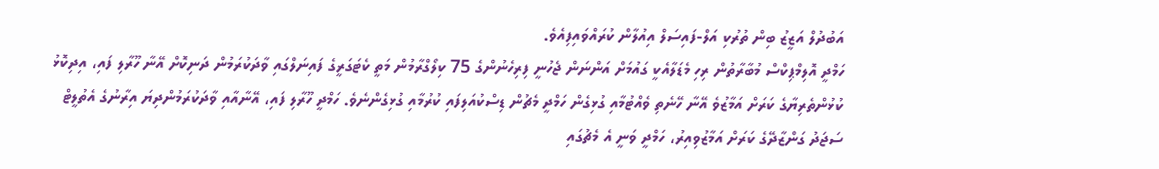އަބުދުލް އަޒީޒު ބިން ތުރުކި އަލް-ފައިސަލް އިއުލާން ކުރައްވައިފިއެވެ.
ހަމްދީ އޮލިމްޕިކްސް މުބާރާތުން ރިހި މެޑަލާއެކީ ގައުމަށް އަންނަން ޖެހުނީ ފިރިހެނުންގެ 75 ކިލޯގްރާމުން މަތީ ކެޓަގަރީގެ ފައިނަލްގައި ވާދަކުރަމުން ދަނިކޮށް އޭނާ ހޫރާލި ފައި، އިދިކޮޅު ކުޅުންތެރިޔާގެ ކަރަށް އަމާޒުވެ އޭނާ ހޭނެތި ވެއްޓުމާއި ގުޅިގެން ހަމްދީ މެޗުން ޑިސްކުއަލިފައި ކުރުމާއި ގުޅިގެންނެވެ. ހަމްދީ ހޫރާލި ފައި، އޭނާއާއި ވާދަކުރަމުންދިޔަ އިރާނުގެ އެތުލީޓް ސަޖަދު ގަންޒާދޭގެ ކަރަށް އަމާޒުވިއިރު، ހަމްދީ ވަނީ އެ މެޗުގައި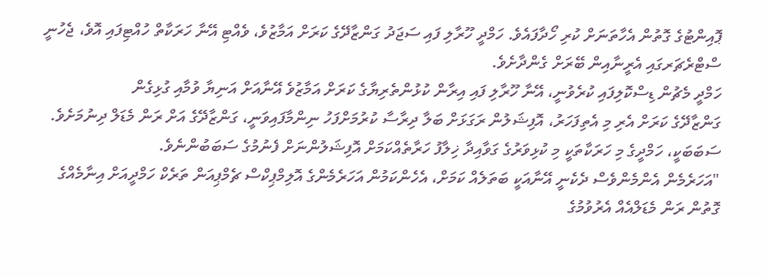ޕޮއިންޓުގެ ގޮތުން އެހާތަނަށް ކުރި ހޯދާފައެވެ. ހަމްދީ ހޫރާލި ފައި ސަޖަދު ގަންޒާދޭގެ ކަރަށް އަމާޒުވެ، ވެއްޓި އޭނާ ހަރަކާތް ހުއްޓިފައި އޮވެ، ޖެހުނީ ސްޓްރެޗަރގައި އެރީނާއިން ބޭރަށް ގެންދާށެވެ.
ހަމްދީ މެޗުން ޑިސްކޮލިފައި ކުރެވުނީ، އޭނާ ހޫރާލި ފައި އިރާން ކުޅުންތެރިޔާގެ ކަރަށް އަމާޒުވެ އޭނާއަށް އަނިޔާ ވުމާއި ގުޅިގެން
ގަންޒާދޭގެ ކަރަށް އެރި މި އެތިފަހަރު، އޮފިޝަލުން ރަގަޅަށް ބަލާ ދިރާސާ ކުރުމަށްފަހު ނިންމާފައިވަނީ، ގަންޒާދޭގެ އަށް ރަން މެޑަލް ދިނުމަށެވެ. ސަބަބަކީ، ހަމްދީގެ މި ހަރަކާތަކީ މި ކުޅިވަރުގެ ގަވާއިދާ ޚިލާފު ހަރާތެއްކަމަށް އޮފިޝަލުންނަށް ފެނުމުގެ ސަބަބުންނެވެ.
"އަހަރެމެން އެންމެންވެސް ދެކެނީ އޭނާއަކީ ބަތަލެއް ކަމަށް، އެހެންކަމުން އަހަރެމެންގެ އޮލިމްޕިކްސް ޗެމްޕިއަން ތަރެކް ހަމްދީއަށް އިނާމެއްގެ ގޮތުން ރަން މެޑަލްއެއް އެރުވުމުގެ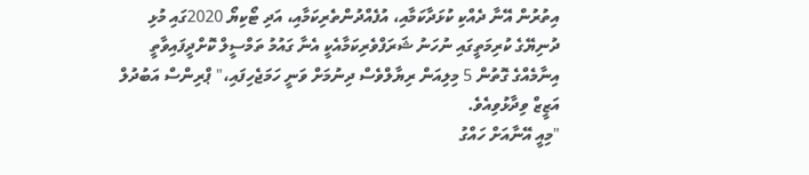އިތުރުން އޭނާ ދެއްކި ކުޅަދާކަމާއި، އުފެއްދުންތެރިކަމާއި، އަދި ޓޯކިޔޯ 2020ގައި މުޅި ދުނިޔޭގެ ކުރިމަތީގައި ނުހަނު ޝަރަފްވެރިކަމާއެކީ އެނާ ގައުމު ތަމްސީލް ކޮށްދީފައިވާތީ އިނާމެއްގެ ގޮތުން 5 މިލިއަން ރިޔާލްވެސް ދިނުމަށް ވަނީ ހަމަޖެހިފައި،" ޕްރިންސް އަބުދުލް އަޒީޒް ވިދާޅުވިއެވެ.
"މިއީ އޭނާއަށް ހައްގު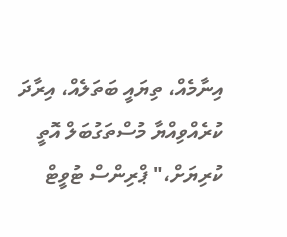އިނާމެއް، ތިޔައީ ބަތަލެއް، އިރާދަ ކުރެއްވިއްޔާ މުސްތަގުބަލް އޮތީ ކުރިޔަށް،" ޕްރިންސް ޓުވީޓް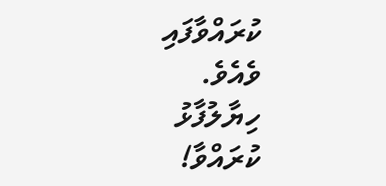ކުރައްވާފައި ވެއެވެ.
ހިޔާލުފާޅު ކުރައްވާ!